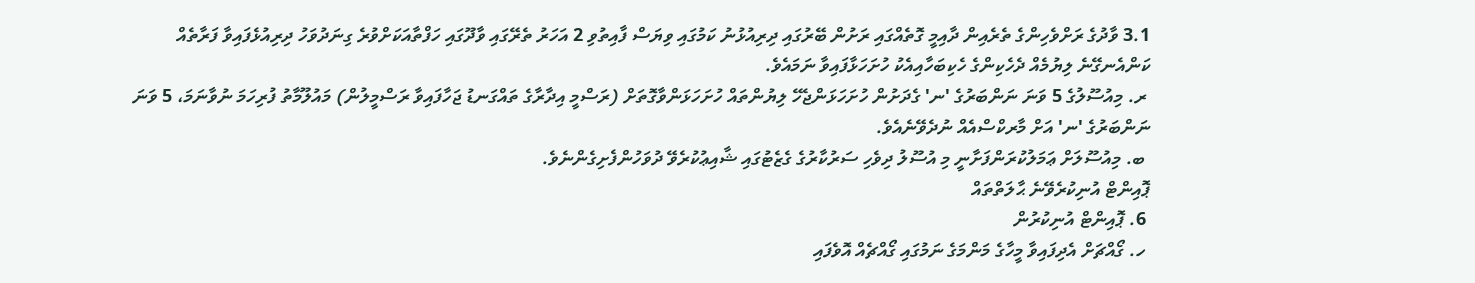3.1 ވާދުގެ ރަށްވެހިންގެ ތެރެއިން ދާއިމީ ގޮތެއްގައި ރަށުން ބޭރުގައި ދިރިއުޅުނު ކަމުގައި ވިޔަސް ފާއިތުވި 2 އަހަރު ތެރޭގައި ވާދޫގައި ހަފްތާއަކަށްވުރެ ގިނަދުވަހު ދިރިއުޅެފައިވާ ފަރާތެއް ކަންއެނގޭނެ ލިޔުމެއް ދެހެކިންގެ ހެކިބަހާއިއެކު ހުށަހަޅާފައިވާ ނަމައެވެ.
 ރ. މިއުސޫލުގެ 5 ވަނަ ނަންބަރުގެ 'ނ' ގެދަށުން ހުށަހަޅަންޖެހޭ ލިޔުންތައް ހުށަހަޅަންވާގޮތަށް (ރަސްމީ އިދާރާގެ ތައްގަނޑު ޖަހާފައިވާ ރަސްމީލުން) މައުލޫމާތު ފުރިހަމަ ނުވާނަމަ، 5 ވަނަ ނަންބަރުގެ 'ނ' އަށް މާރކްސްއެއް ނުދެވޭނެއެވެ.
 ބ. މިއުސޫލަށް ޢަމަލުކުރަންފަށާނީ މި އުސޫލު ދިވެހި ސަރުކާރުގެ ގެޒެޓުގައި ޝާއިޢުކުރެވޭ ދުވަހުންފެށިގެންނެވެ.
ޕޮއިންޓް އުނިކުރެވޭނެ ޙާލަތްތައް
 6. ޕޮއިންޓް އުނިކުރުން
 ހ. ގޯއްޗަށް އެދިފައިވާ މީހާގެ މަންމަގެ ނަމުގައި ގޯއްޗެއް އޮވެފައި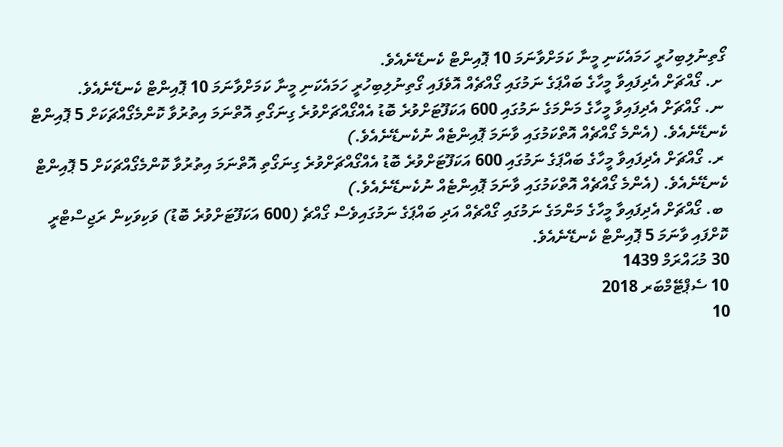ގޯތިނުލިބިހުރީ ހަމައެކަނި މީނާ ކަމަށްވާނަމަ 10 ޕޮއިންޓް ކެނޑޭނެއެވެ.
 ށ. ގޯއްޗަށް އެދިފައިވާ މީހާގެ ބައްޕަގެ ނަމުގައި ގޯއްޗެއް އޮވެފައި ގޯތިނުލިބިހުރީ ހަމައެކަނި މީނާ ކަމަށްވާނަމަ 10 ޕޮއިންޓް ކެނޑޭނެއެވެ.
 ނ. ގޯއްޗަށް އެދިފައިވާ މީހާގެ މަންމަގެ ނަމުގައި 600 އަކަފޫޓަށްވުރެ ބޮޑު އެއްގޯއްޗަށްވުރެ ގިނަގޯތި އޮތްނަމަ އިތުރުވާ ކޮންމެގޯއްޗަކަށް 5 ޕޮއިންޓް ކެނޑޭނެއެވެ. (އެންމެ ގޯއްޗެއް އޮތްކަމުގައި ވާނަމަ ޕޮއިންޓެއް ނުކެނޑޭނެއެވެ.)
 ރ. ގޯއްޗަށް އެދިފައިވާ މީހާގެ ބައްޕަގެ ނަމުގައި 600 އަކަފޫޓަށްވުރެ ބޮޑު އެއްގޯއްޗަށްވުރެ ގިނަގޯތި އޮތްނަމަ އިތުރުވާ ކޮންމެގޯއްޗަކަށް 5 ޕޮއިންޓް ކެނޑޭނެއެވެ. (އެންމެ ގޯއްޗެއް އޮތްކަމުގައި ވާނަމަ ޕޮއިންޓެއް ނުކެނޑޭނެއެވެ.)
 ބ. ގޯއްޗަށް އެދިފައިވާ މީހާގެ މަންމަގެ ނަމުގައި ގޯއްޗެއް އަދި ބައްޕަގެ ނަމުގައިވެސް ގޯއްޗެ (600 އަކަފޫޓަށްވުރެ ބޮޑު) ވަކިވަކިން ރަޖިސްޓްރީ ކޮށްފައި ވާނަމަ 5 ޕޮއިންޓް ކެނޑޭނެއެވެ.
30 މުޙައްރަމް 1439
10 ސެޕްޓޭމްބަރ 2018
10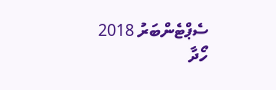ސެޕްޓެންބަރު 2018
ހޯދާ